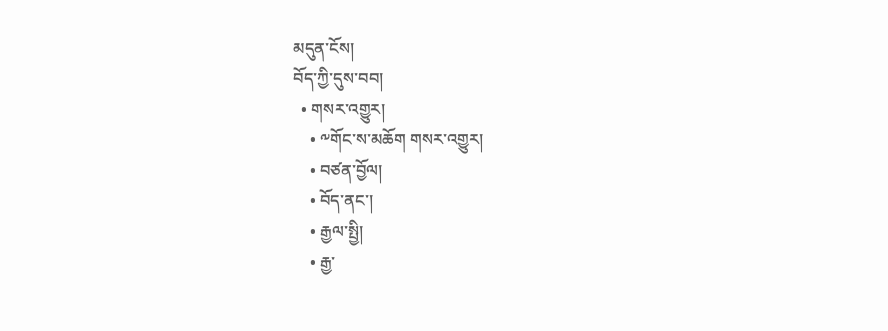མདུན་ངོས།
བོད་ཀྱི་དུས་བབ།
  • གསར་འགྱུར།
    • ༸གོང་ས་མཆོག གསར་འགྱུར།
    • བཙན་བྱོལ།
    • བོད་ནང་།
    • རྒྱལ་སྤྱི།
    • རྒྱ་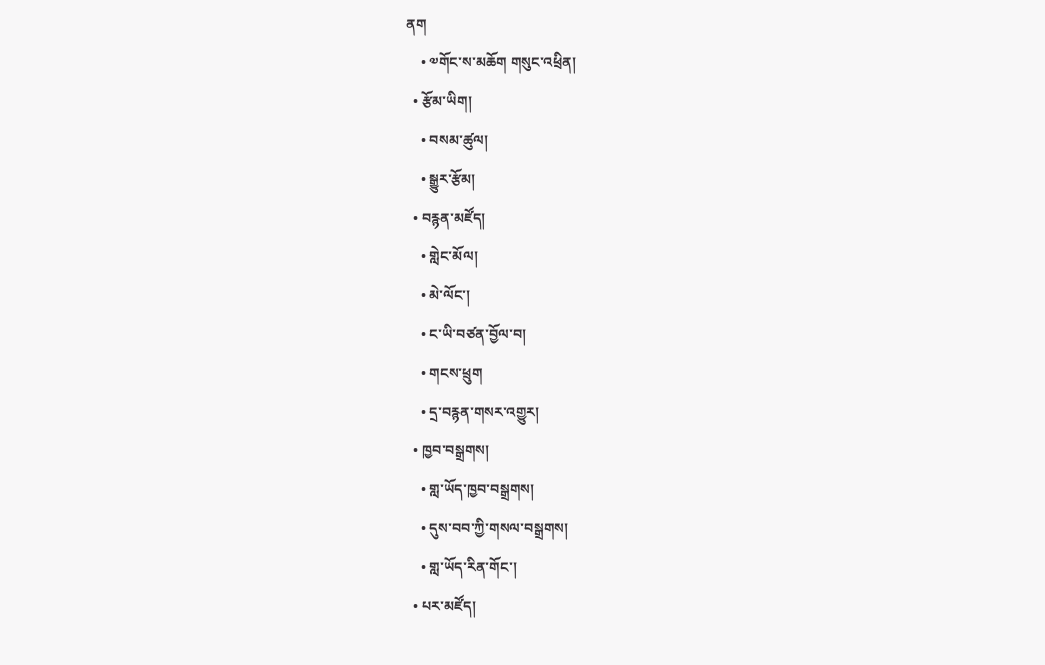ནག
    • ༧གོང་ས་མཆོག གསུང་འཕྲིན།
  • རྩོམ་ཡིག།
    • བསམ་ཚུལ།
    • སྒྱུར་རྩོམ།
  • བརྙན་མཛོད།
    • གླེང་མོལ།
    • མེ་ལོང་།
    • ང་ཡི་བཙན་བྱོལ་བ།
    • གངས་ཕྲུག
    • དྲ་བརྙན་གསར་འགྱུར།
  • ཁྱབ་བསྒྲགས།
    • གླ་ཡོད་ཁྱབ་བསྒྲགས།
    • དུས་བབ་ཀྱི་གསལ་བསྒྲགས།
    • གླ་ཡོད་རིན་གོང་།
  • པར་མཛོད།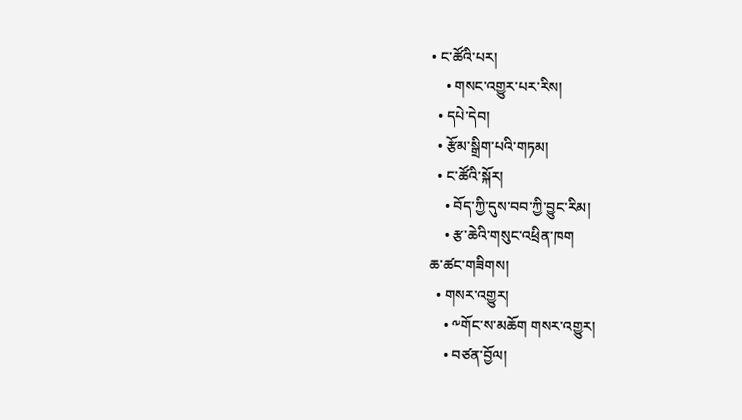• ང་ཚོའི་པར།
    • གསང་འགྱུར་པར་རིས།
  • དཔེ་དེབ།
  • རྩོམ་སྒྲིག་པའི་གཏམ།
  • ང་ཚོའི་སྐོར།
    • བོད་ཀྱི་དུས་བབ་ཀྱི་བྱུང་རིམ།
    • རྩ་ཆེའི་གསུང་འཕྲིན་ཁག
ཆ་ཚང་གཟིགས།
  • གསར་འགྱུར།
    • ༸གོང་ས་མཆོག གསར་འགྱུར།
    • བཙན་བྱོལ།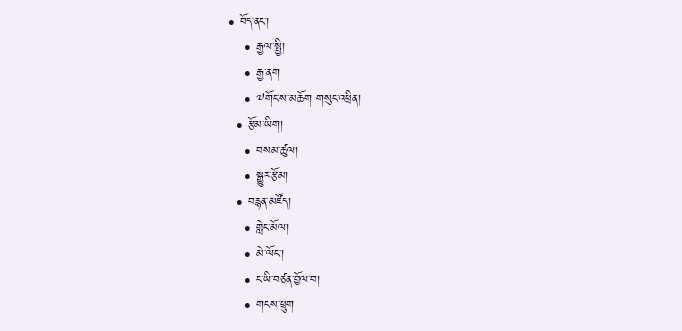• བོད་ནང་།
    • རྒྱལ་སྤྱི།
    • རྒྱ་ནག
    • ༧གོང་ས་མཆོག གསུང་འཕྲིན།
  • རྩོམ་ཡིག།
    • བསམ་ཚུལ།
    • སྒྱུར་རྩོམ།
  • བརྙན་མཛོད།
    • གླེང་མོལ།
    • མེ་ལོང་།
    • ང་ཡི་བཙན་བྱོལ་བ།
    • གངས་ཕྲུག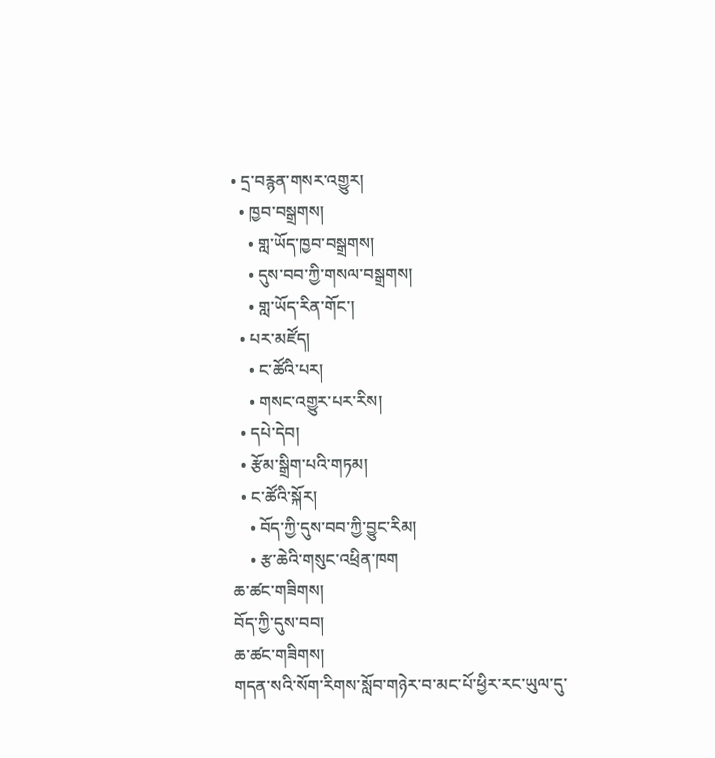• དྲ་བརྙན་གསར་འགྱུར།
  • ཁྱབ་བསྒྲགས།
    • གླ་ཡོད་ཁྱབ་བསྒྲགས།
    • དུས་བབ་ཀྱི་གསལ་བསྒྲགས།
    • གླ་ཡོད་རིན་གོང་།
  • པར་མཛོད།
    • ང་ཚོའི་པར།
    • གསང་འགྱུར་པར་རིས།
  • དཔེ་དེབ།
  • རྩོམ་སྒྲིག་པའི་གཏམ།
  • ང་ཚོའི་སྐོར།
    • བོད་ཀྱི་དུས་བབ་ཀྱི་བྱུང་རིམ།
    • རྩ་ཆེའི་གསུང་འཕྲིན་ཁག
ཆ་ཚང་གཟིགས།
བོད་ཀྱི་དུས་བབ།
ཆ་ཚང་གཟིགས།
གདན་སའི་སོག་རིགས་སློབ་གཉེར་བ་མང་པོ་ཕྱིར་རང་ཡུལ་དུ་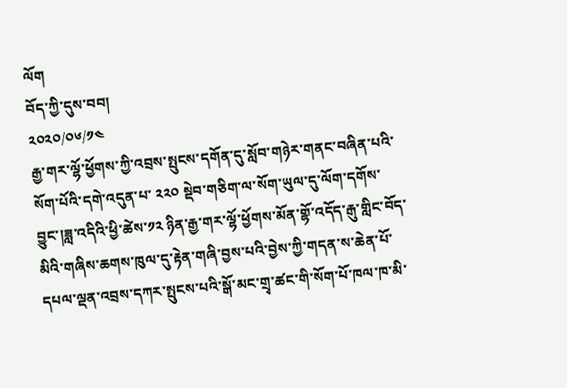ལོག
བོད་ཀྱི་དུས་བབ།
༢༠༢༠/༠༦/༡༤
རྒྱ་གར་ལྷོ་ཕྱོགས་ཀྱི་འབྲས་སྤུངས་དགོན་དུ་སློབ་གཉེར་གནང་བཞིན་པའི་སོག་པོའི་དགེ་འདུན་པ་ ༢༢༠ སྡེབ་གཅིག་ལ་སོག་ཡུལ་དུ་ལོག་དགོས་བྱུང་།ཟླ་འདིའི་ཕྱི་ཚེས་༡༢ ཉིན་རྒྱ་གར་ལྷོ་ཕྱོགས་མོན་གྷོ་འདོད་རྒུ་གླིང་བོད་མིའི་གཞིས་ཆགས་ཁུལ་དུ་རྟེན་གཞི་བྱས་པའི་བྱེས་ཀྱི་གདན་ས་ཆེན་པོ་དཔལ་ལྡན་འབྲས་དཀར་སྤུངས་པའི་སྒོ་མང་གྲྭ་ཚང་གི་སོག་པོ་ཁལ་ཁ་མི་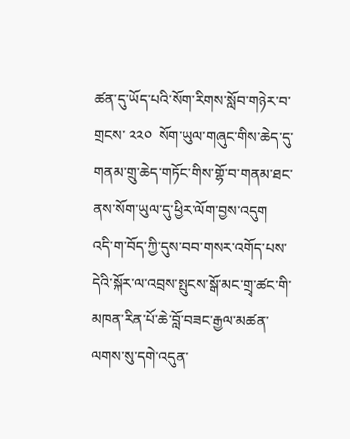ཚན་དུ་ཡོད་པའི་སོག་རིགས་སློབ་གཉེར་བ་གྲངས་ ༢༢༠  སོག་ཡུལ་གཞུང་གིས་ཆེད་དུ་གནམ་གྲུ་ཆེད་གཏོང་གིས་གྷོ་བ་གནམ་ཐང་ནས་སོག་ཡུལ་དུ་ཕྱིར་ལོག་བྱས་འདུག
འདི་ག་བོད་ཀྱི་དུས་བབ་གསར་འགོད་པས་དེའི་སྐོར་ལ་འབྲས་སྤུངས་སྒོ་མང་གྲྭ་ཚང་གི་མཁན་རིན་པོ་ཆེ་བློ་བཟང་རྒྱལ་མཚན་ལགས་སུ་དགེ་འདུན་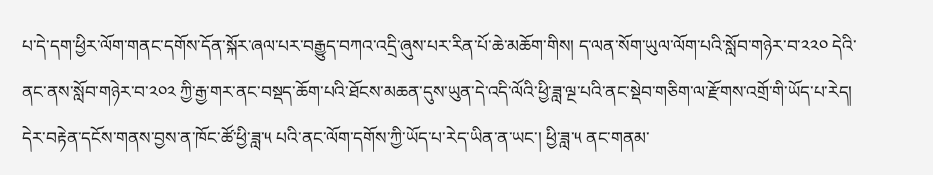པ་དེ་དག་ཕྱིར་ལོག་གནང་དགོས་དོན་སྐོར་ཞལ་པར་བརྒྱུད་བཀའ་འདྲི་ཞུས་པར་རིན་པོ་ཆེ་མཆོག་གིས། ད་ལན་སོག་ཡུལ་ལོག་པའི་སློབ་གཉེར་བ་༢༢༠ དེའི་ནང་ནས་སློབ་གཉེར་བ་༢༠༢ ཀྱི་རྒྱ་གར་ནང་བསྡད་ཆོག་པའི་ཐོངས་མཆན་དུས་ཡུན་དེ་འདི་ལོའི་ཕྱི་ཟླ་ལྔ་པའི་ནང་སྡེབ་གཅིག་ལ་རྫོགས་འགྲོ་གི་ཡོད་པ་རེད། དེར་བརྟེན་དངོས་གནས་བྱས་ན་ཁོང་ཚོ་ཕྱི་ཟླ་༥ པའི་ནང་ལོག་དགོས་ཀྱི་ཡོད་པ་རེད་ཡིན་ན་ཡང་། ཕྱི་ཟླ་༥ ནང་གནམ་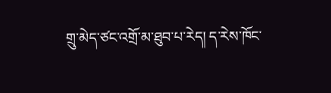གྲུ་མེད་ཙང་འགྲོ་མ་ཐུབ་པ་རེད། ད་རེས་ཁོང་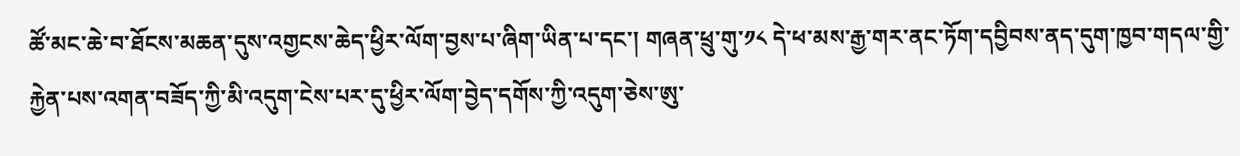ཚོ་མང་ཆེ་བ་ཐོངས་མཆན་དུས་འགྱངས་ཆེད་ཕྱིར་ལོག་བྱས་པ་ཞིག་ཡིན་པ་དང་། གཞན་ཕྲུ་གུ་༡༨ དེ་ཕ་མས་རྒྱ་གར་ནང་ཏོག་དབྱིབས་ནད་དུག་ཁྱབ་གདལ་གྱི་རྐྱེན་པས་འགན་བཟོད་ཀྱི་མི་འདུག་ངེས་པར་དུ་ཕྱིར་ལོག་བྱེད་དགོས་ཀྱི་འདུག་ཅེས་ཨུ་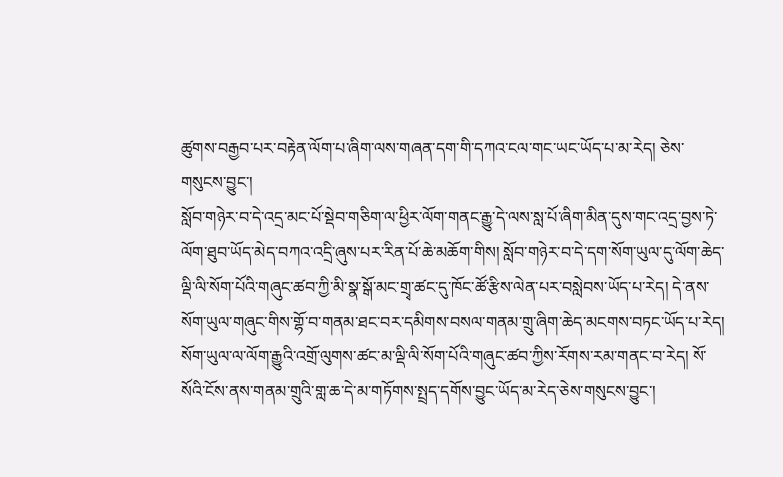ཚུགས་བརྒྱབ་པར་བརྟེན་ལོག་པ་ཞིག་ལས་གཞན་དག་གི་དཀའ་ངལ་གང་ཡང་ཡོད་པ་མ་རེད། ཅེས་གསུངས་བྱུང་།
སློབ་གཉེར་བ་དེ་འདྲ་མང་པོ་སྡེབ་གཅིག་ལ་ཕྱིར་ལོག་གནང་རྒྱུ་དེ་ལས་སླ་པོ་ཞིག་མིན་དུས་གང་འདྲ་བྱས་ཏེ་ལོག་ཐུབ་ཡོད་མེད་བཀའ་འདྲི་ཞུས་པར་རིན་པོ་ཆེ་མཆོག་གིས། སློབ་གཉེར་བ་དེ་དག་སོག་ཡུལ་དུ་ལོག་ཆེད་ལྡི་ལི་སོག་པོའི་གཞུང་ཚབ་ཀྱི་མི་སྣ་སྒོ་མང་གྲྭ་ཚང་དུ་ཁོང་ཚོ་རྩིས་ལེན་པར་བསླེབས་ཡོད་པ་རེད། དེ་ནས་སོག་ཡུལ་གཞུང་གིས་གྷོ་བ་གནམ་ཐང་བར་དམིགས་བསལ་གནམ་གྲུ་ཞིག་ཆེད་མངགས་བཏང་ཡོད་པ་རེད། སོག་ཡུལ་ལ་ལོག་རྒྱུའི་འགྲོ་ལུགས་ཚང་མ་ལྡི་ལི་སོག་པོའི་གཞུང་ཚབ་ཀྱིས་རོགས་རམ་གནང་བ་རེད། སོ་སོའི་ངོས་ནས་གནམ་གྲུའི་གླ་ཆ་དེ་མ་གཏོགས་སྤྲད་དགོས་བྱུང་ཡོད་མ་རེད་ཅེས་གསུངས་བྱུང་།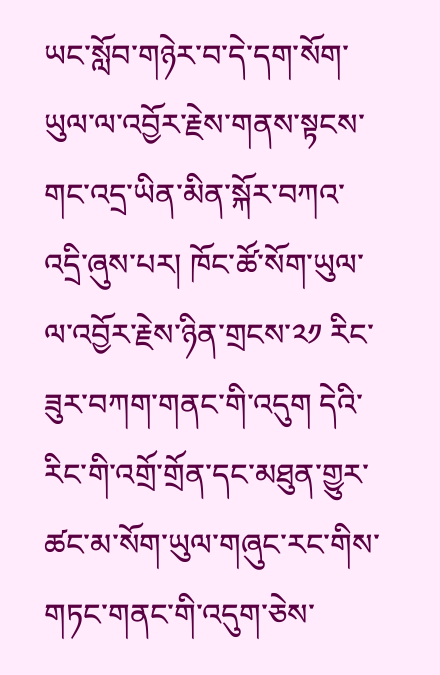ཡང་སློབ་གཉེར་བ་དེ་དག་སོག་ཡུལ་ལ་འབྱོར་རྗེས་གནས་སྟངས་གང་འདྲ་ཡིན་མིན་སྐོར་བཀའ་འདྲི་ཞུས་པར། ཁོང་ཚོ་སོག་ཡུལ་ལ་འབྱོར་རྗེས་ཉིན་གྲངས་༢༡ རིང་ཟུར་བཀག་གནང་གི་འདུག དེའི་རིང་གི་འགྲོ་གྲོན་དང་མཐུན་གྱུར་ཚང་མ་སོག་ཡུལ་གཞུང་རང་གིས་གཏང་གནང་གི་འདུག་ཅེས་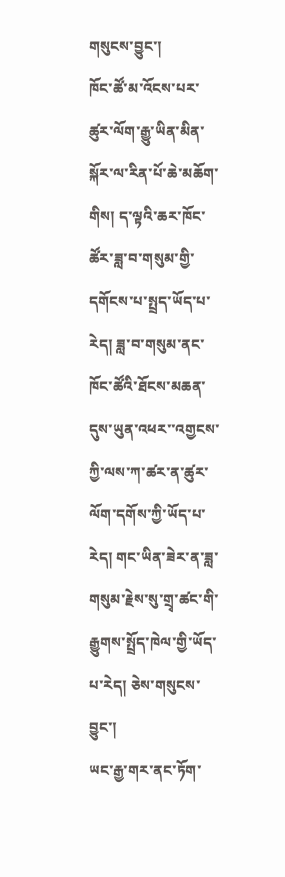གསུངས་བྱུང་།
ཁོང་ཚོ་མ་འོངས་པར་ཚུར་ལོག་རྒྱུ་ཡིན་མིན་སྐོར་ལ་རིན་པོ་ཆེ་མཆོག་གིས། ད་ལྟའི་ཆར་ཁོང་ཚོར་ཟླ་བ་གསུམ་གྱི་དགོངས་པ་སྤྲད་ཡོད་པ་རེད། ཟླ་བ་གསུམ་ནང་ཁོང་ཚོའི་ཐོངས་མཆན་དུས་ཡུན་འཕར་་འགྱངས་ཀྱི་ལས་ཀ་ཚར་ན་ཚུར་ལོག་དགོས་ཀྱི་ཡོད་པ་རེད། གང་ཡིན་ཟེར་ན་ཟླ་གསུམ་རྗེས་སུ་གྲྭ་ཚང་གི་རྒྱུགས་སྤྲོད་ཁེལ་གྱི་ཡོད་པ་རེད། ཅེས་གསུངས་བྱུང་།
ཡང་རྒྱ་གར་ནང་ཏོག་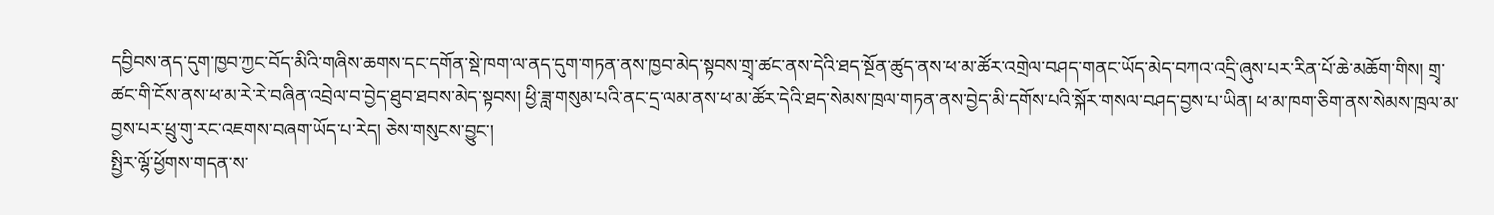དབྱིབས་ནད་དུག་ཁྱབ་ཀྱང་བོད་མིའི་གཞིས་ཆགས་དང་དགོན་སྡེ་ཁག་ལ་ནད་དུག་གཏན་ནས་ཁྱབ་མེད་སྟབས་གྲྭ་ཚང་ནས་དེའི་ཐད་སྔོན་ཚུད་ནས་ཕ་མ་ཚོར་འགྲེལ་བཤད་གནང་ཡོད་མེད་བཀའ་འདྲི་ཞུས་པར་རིན་པོ་ཆེ་མཆོག་གིས། གྲྭ་ཚང་གི་ངོས་ནས་ཕ་མ་རེ་རེ་བཞིན་འབྲེལ་བ་བྱེད་ཐུབ་ཐབས་མེད་སྟབས། ཕྱི་ཟླ་གསུམ་པའི་ནང་དྲ་ལམ་ནས་ཕ་མ་ཚོར་དེའི་ཐད་སེམས་ཁྲལ་གཏན་ནས་བྱེད་མི་དགོས་པའི་སྐོར་གསལ་བཤད་བྱས་པ་ཡིན། ཕ་མ་ཁག་ཅིག་ནས་སེམས་ཁྲལ་མ་བྱས་པར་ཕྲུ་གུ་རང་འཇགས་བཞག་ཡོད་པ་རེད། ཅེས་གསུངས་བྱུང་།
སྤྱིར་ལྷོ་ཕྱོགས་གདན་ས་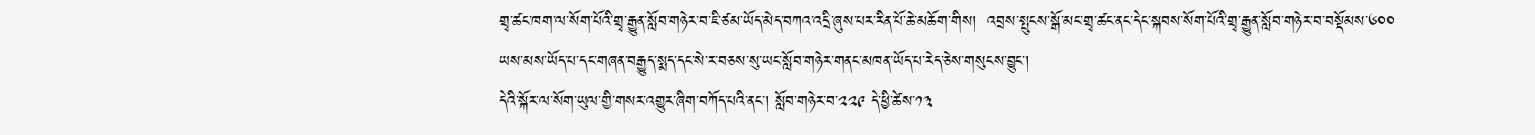གྲྭ་ཚང་ཁག་ལ་སོག་པོའི་གྲྭ་རྒྱུན་སློབ་གཉེར་བ་ཇི་ཙམ་ཡོད་མེད་བཀའ་འདྲི་ཞུས་པར་རིན་པོ་ཆེ་མཆོག་གིས།  འབྲས་སྤུངས་སྒོ་མང་གྲྭ་ཚང་ནང་དེང་སྐབས་སོག་པོའི་གྲྭ་རྒྱུན་སློབ་གཉེར་བ་བསྡོམས་༦༠༠ ཡས་མས་ཡོད་པ་དང་གཞན་བརྒྱུད་སྨད་དང་སེ་ར་བཅས་སུ་ཡང་སློབ་གཉེར་གནང་མཁན་ཡོད་པ་རེད་ཅེས་གསུངས་བྱུང་།
དེའི་སྐོར་ལ་སོག་ཡུལ་གྱི་གསར་འགྱུར་ཞིག་བཀོད་པའི་ནང་། སློབ་གཉེར་བ་༢༢༩ དེ་ཕྱི་ཚེས་༡༣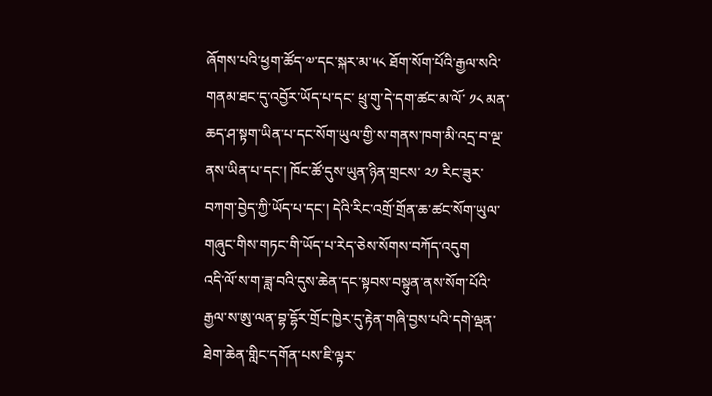ཞོགས་པའི་ཕྱག་ཚོད་༧་དང་སྐར་མ་༥༨ ཐོག་སོག་པོའི་རྒྱལ་སའི་གནམ་ཐང་དུ་འབྱོར་ཡོད་པ་དང་ ཕྲུ་གུ་དེ་དག་ཚང་མ་ལོ་ ༡༨ མན་ཆད་ཤ་སྟག་ཡིན་པ་དང་སོག་ཡུལ་གྱི་ས་གནས་ཁག་མི་འདྲ་བ་ལྔ་ནས་ཡིན་པ་དང་། ཁོང་ཚོ་དུས་ཡུན་ཉིན་གྲངས་ ༢༡ རིང་ཟུར་བཀག་བྱེད་ཀྱི་ཡོད་པ་དང་། དེའི་རིང་འགྲོ་གྲོན་ཆ་ཚང་སོག་ཡུལ་གཞུང་གིས་གཏང་གི་ཡོད་པ་རེད་ཅེས་སོགས་བཀོད་འདུག
འདི་ལོ་ས་ག་ཟླ་བའི་དུས་ཆེན་དང་སྟབས་བསྟུན་ནས་སོག་པོའི་རྒྱལ་ས་ཨུ་ལན་བྷ་དྷོར་གྲོང་ཁྱེར་དུ་རྟེན་གཞི་བྱས་པའི་དགེ་ལྡན་ཐེག་ཆེན་གླིང་དགོན་པས་ཇི་ལྟར་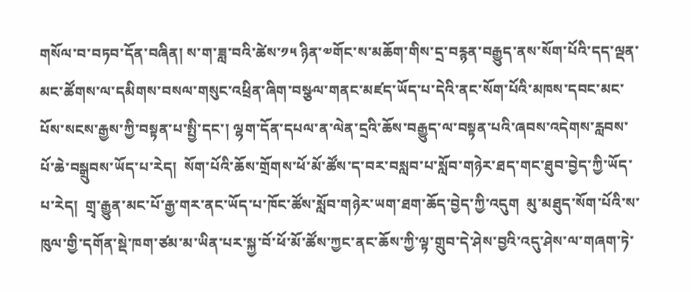གསོལ་བ་བཏབ་དོན་བཞིན། ས་ག་ཟླ་བའི་ཚེས་༡༥ ཉིན་༧གོང་ས་མཆོག་གིས་དྲ་བརྙན་བརྒྱུད་ནས་སོག་པོའི་དད་ལྡན་མང་ཚོགས་ལ་དམིགས་བསལ་གསུང་འཕྲིན་ཞིག་བསྩལ་གནང་མཛད་ཡོད་པ་དེའི་ནང་སོག་པོའི་མཁས་དབང་མང་པོས་སངས་རྒྱས་ཀྱི་བསྟན་པ་སྤྱི་དང་། ལྷག་དོན་དཔལ་ན་ལེན་དྲའི་ཆོས་བརྒྱུད་ལ་བསྟན་པའི་ཞབས་འདེགས་རླབས་པོ་ཆེ་བསྒྲུབས་ཡོད་པ་རེད།  སོག་པོའི་ཆོས་གྲོགས་ཕོ་མོ་ཚོས་ད་བར་བསླབ་པ་སློབ་གཉེར་ཐད་གང་ཐུབ་བྱེད་ཀྱི་ཡོད་པ་རེད།  གྲྭ་རྒྱུན་མང་པོ་རྒྱ་གར་ནང་ཡོད་པ་ཁོང་ཚོས་སློབ་གཉེར་ཡག་ཐག་ཆོད་བྱེད་ཀྱི་འདུག  མུ་མཐུད་སོག་པོའི་ས་ཁུལ་གྱི་དགོན་སྡེ་ཁག་ཙམ་མ་ཡིན་པར་སྐྱ་བོ་ཕོ་མོ་ཚོས་ཀྱང་ནང་ཆོས་ཀྱི་ལྟ་གྲུབ་དེ་ཤེས་བྱའི་འདུ་ཤེས་ལ་གཞག་ཏེ་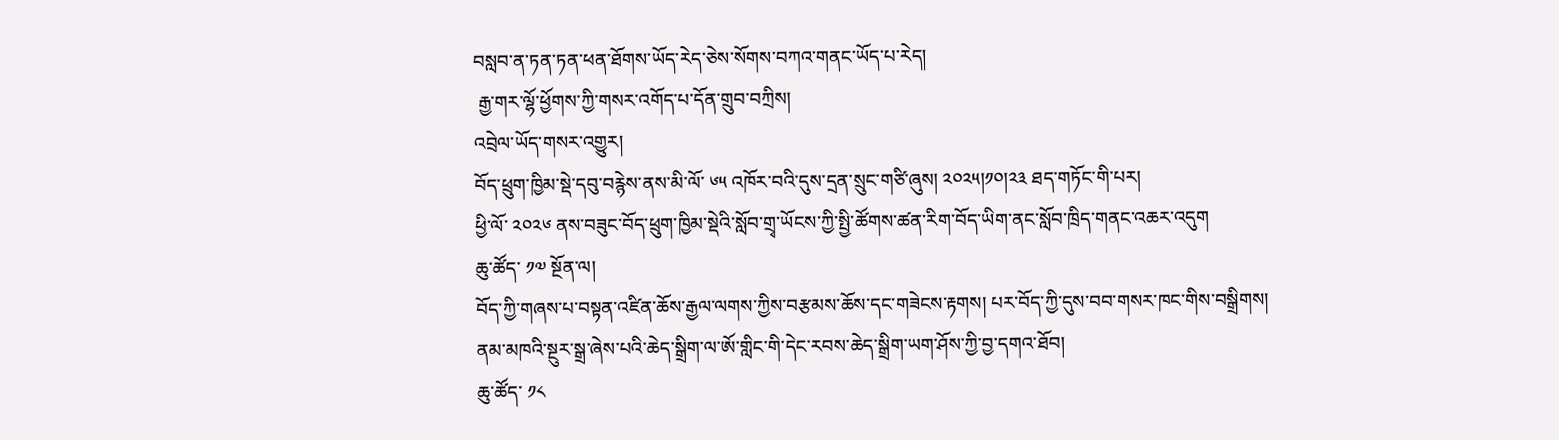བསླབ་ན་ཏན་ཏན་ཕན་ཐོགས་ཡོད་རེད་ཅེས་སོགས་བཀའ་གནང་ཡོད་པ་རེད།
 རྒྱ་གར་ལྷོ་ཕྱོགས་ཀྱི་གསར་འགོད་པ་དོན་གྲུབ་བཀྲིས།
འབྲེལ་ཡོད་གསར་འགྱུར།
བོད་ཕྲུག་ཁྱིམ་སྡེ་དབུ་བརྙེས་ནས་མི་ལོ་ ༦༥ འཁོར་བའི་དུས་དྲན་སྲུང་གཙི་ཞུས། ༢༠༢༥།༡༠།༢༣ ཐད་གཏོང་གི་པར།
ཕྱི་ལོ་ ༢༠༢༦ ནས་བཟུང་བོད་ཕྲུག་ཁྱིམ་སྡེའི་སློབ་གྲྭ་ཡོངས་ཀྱི་སྤྱི་ཚོགས་ཚན་རིག་བོད་ཡིག་ནང་སློབ་ཁྲིད་གནང་འཆར་འདུག
ཆུ་ཚོད་ ༡༧ སྔོན་ལ།
བོད་ཀྱི་གཞས་པ་བསྟན་འཛིན་ཆོས་རྒྱལ་ལགས་ཀྱིས་བརྩམས་ཆོས་དང་གཟེངས་རྟགས། པར་བོད་ཀྱི་དུས་བབ་གསར་ཁང་གིས་བསྒྲིགས།
ནམ་མཁའི་སྔུར་སྒྲ་ཞེས་པའི་ཆེད་སྒྲིག་ལ་ཨོ་གླིང་གི་དེང་རབས་ཆེད་སྒྲིག་ཡག་ཤོས་ཀྱི་བྱ་དགའ་ཐོབ།
ཆུ་ཚོད་ ༡༨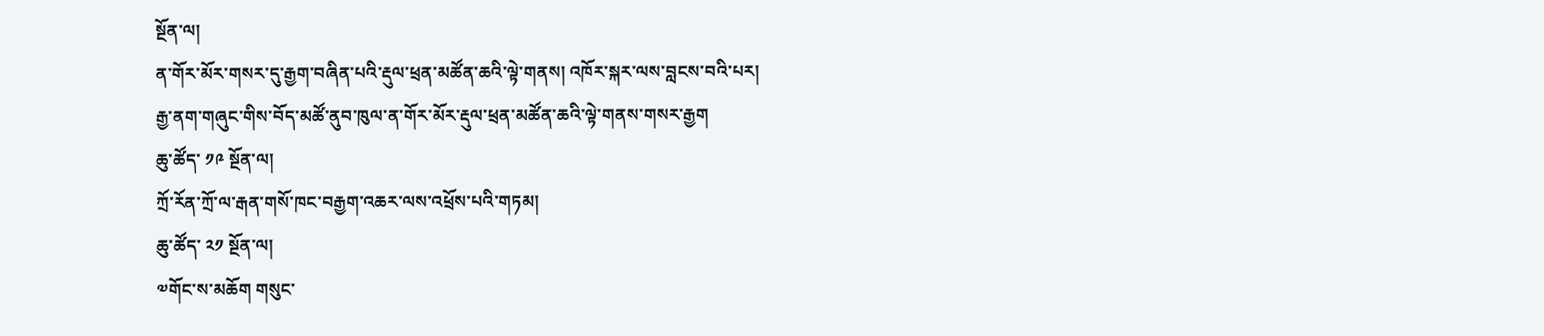སྔོན་ལ།
ན་གོར་མོར་གསར་དུ་རྒྱག་བཞིན་པའི་རྡུལ་ཕྲན་མཚོན་ཆའི་ལྟེ་གནས། འཁོར་སྐར་ལས་བླངས་བའི་པར།
རྒྱ་ནག་གཞུང་གིས་བོད་མཚོ་ནུབ་ཁུལ་ན་གོར་མོར་རྡུལ་ཕྲན་མཚོན་ཆའི་ལྟེ་གནས་གསར་རྒྱག
ཆུ་ཚོད་ ༡༩ སྔོན་ལ།
ཀྲོ་རོན་ཀྲོ་ལ་རྒན་གསོ་ཁང་བརྒྱག་འཆར་ལས་འཕྲོས་པའི་གཏམ།
ཆུ་ཚོད་ ༢༡ སྔོན་ལ།
༧གོང་ས་མཆོག གསུང་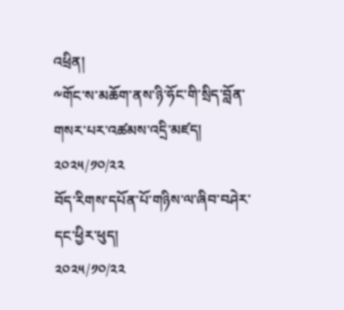འཕྲིན།
༸གོང་ས་མཆོག་ནས་ཉི་ཧོང་གི་སྲིད་བློན་གསར་པར་འཚམས་འདྲི་མཛད།
༢༠༢༥/༡༠/༢༢
བོད་རིགས་དཔོན་པོ་གཉིས་ལ་ཞིབ་བཤེར་དང་ཕྱིར་ཕུད།
༢༠༢༥/༡༠/༢༢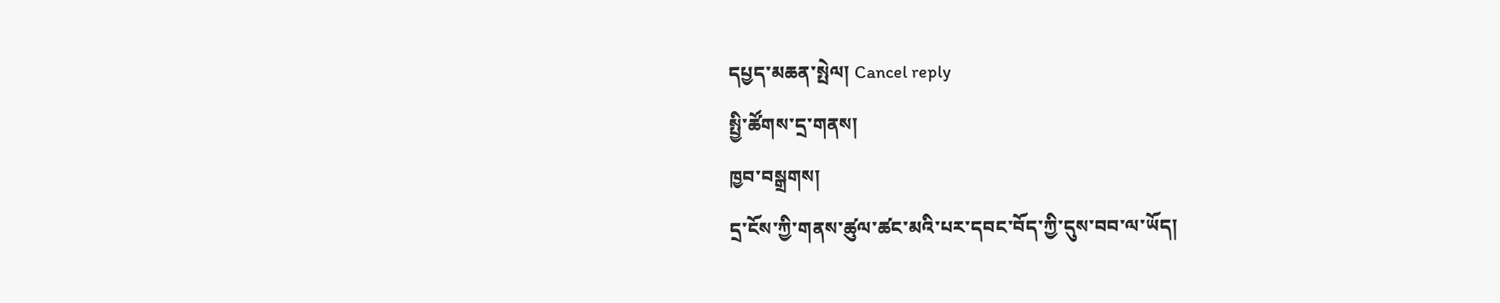དཔྱད་མཆན་སྤེལ། Cancel reply
སྤྱི་ཚོགས་དྲ་གནས།
ཁྱབ་བསྒྲགས།
དྲ་ངོས་ཀྱི་གནས་ཚུལ་ཚང་མའི་པར་དབང་བོད་ཀྱི་དུས་བབ་ལ་ཡོད།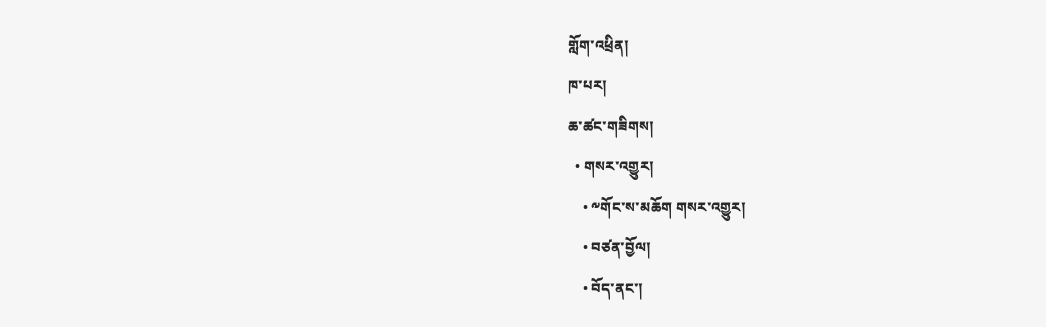གློག་འཕྲིན།
ཁ་པར།
ཆ་ཚང་གཟིགས།
  • གསར་འགྱུར།
    • ༸གོང་ས་མཆོག གསར་འགྱུར།
    • བཙན་བྱོལ།
    • བོད་ནང་།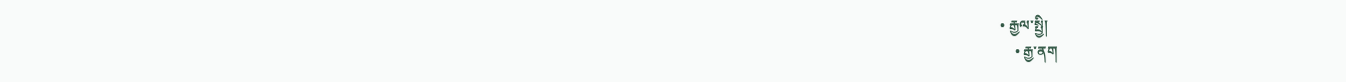• རྒྱལ་སྤྱི།
    • རྒྱ་ནག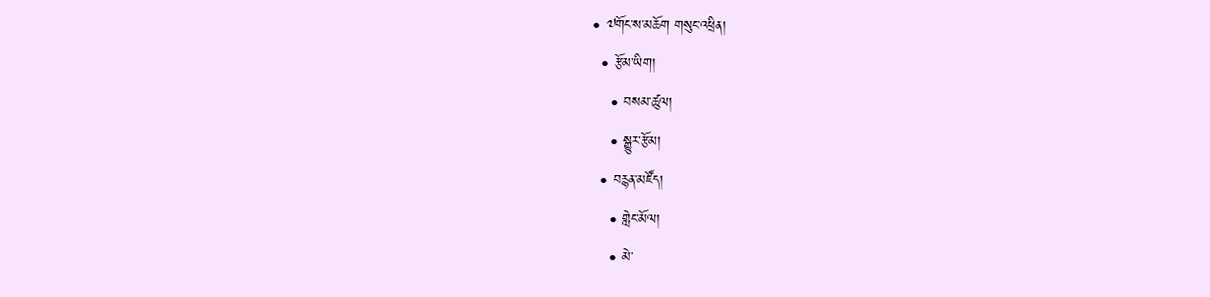• ༧གོང་ས་མཆོག གསུང་འཕྲིན།
  • རྩོམ་ཡིག།
    • བསམ་ཚུལ།
    • སྒྱུར་རྩོམ།
  • བརྙན་མཛོད།
    • གླེང་མོལ།
    • མེ་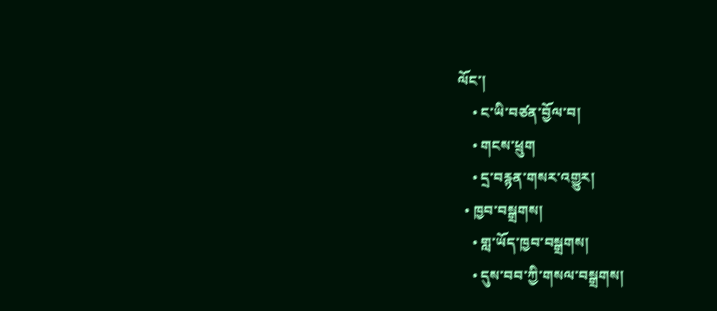ལོང་།
    • ང་ཡི་བཙན་བྱོལ་བ།
    • གངས་ཕྲུག
    • དྲ་བརྙན་གསར་འགྱུར།
  • ཁྱབ་བསྒྲགས།
    • གླ་ཡོད་ཁྱབ་བསྒྲགས།
    • དུས་བབ་ཀྱི་གསལ་བསྒྲགས།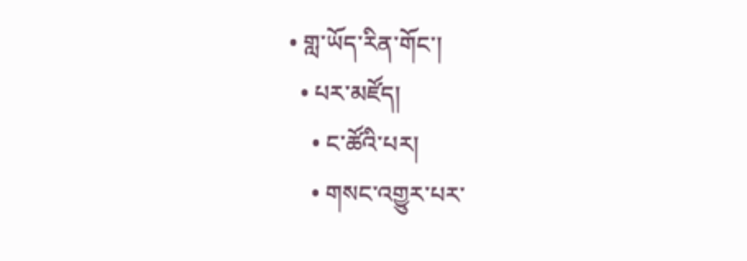• གླ་ཡོད་རིན་གོང་།
  • པར་མཛོད།
    • ང་ཚོའི་པར།
    • གསང་འགྱུར་པར་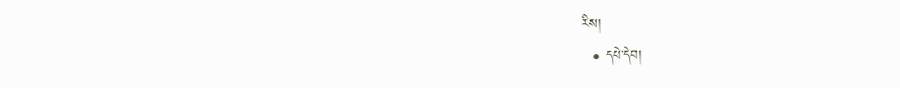རིས།
  • དཔེ་དེབ།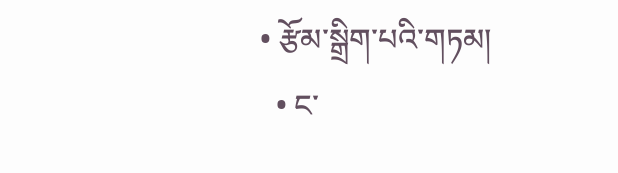• རྩོམ་སྒྲིག་པའི་གཏམ།
  • ང་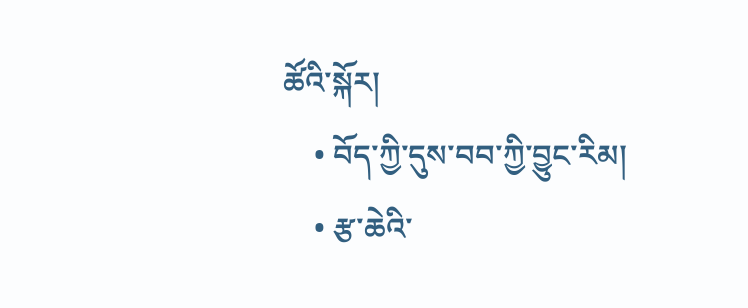ཚོའི་སྐོར།
    • བོད་ཀྱི་དུས་བབ་ཀྱི་བྱུང་རིམ།
    • རྩ་ཆེའི་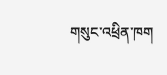གསུང་འཕྲིན་ཁག